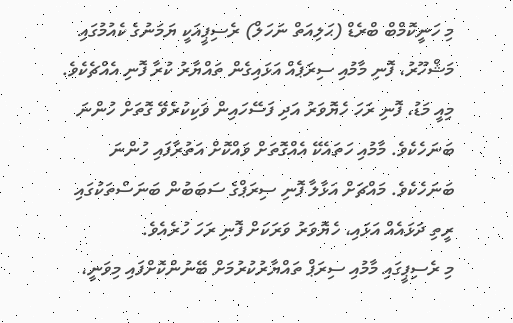މި ހަނީކޮމްބް ބްރެޑް (ޙަލިއަތް ނަހަލް) ރެސިޕީއަކީ ޔަމަނުގެ ކެއުމުގައި މަޝްހޫރު، ފޮނި މާމުއި ސިރަޕެއް އަޅައިގެން ތައްޔާރު ކުރާ ފޮނި އެއްޗެކެވެ. މިއީ މަޑު، ފޮނި ރަހަ ހެޔޮވަރު އަދި ފަސޭހައިން ވަކިކުރެވޭ ގޮތަށް ހުންނަ ބަނަހެކެވެ. މާމުއި ހަތައެކޭ އެއްގޮތަށް ވައްކޮށް އަތުރާފައި ހުންނަ ބަނަހެކެވެ. މައްޗަށް އަޅާލާ ފޮނި ސިރަޕްގެ ސަބަބުން ބަނަސްތަކުގައި ރީތި ދަޅައެއް އަޅައި، ހެޔޮވަރު ވަރަކަށް ފޮނި ރަހަ ހުރެއެވެ.
މި ރެސިޕީގައި މާމުއި ސިރަޕް ތައްޔާރުކުރުމަށް ބޭނުންކޮށްފައި މިވަނީ،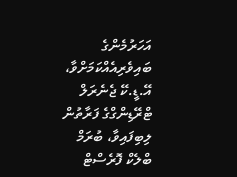އަހަރުމެންގެ ބައިވެރިއެއްކަމަށްވާ، އޭ.ޑީ.ކޭ ޖެނެރަލް ޓްރޭޑިންގްގެ ފަރާތުން ލިބިފައިވާ، ބުރަމް ބްލެކް ފޮރެސްޓް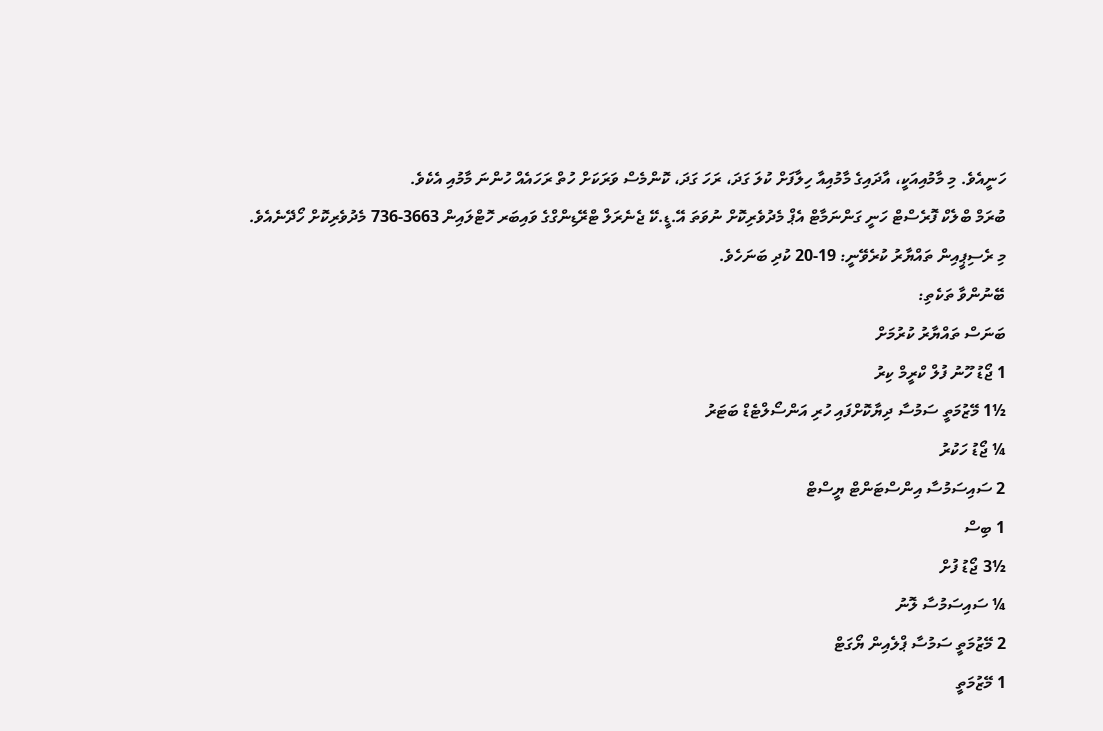ހަނީއެވެ. މި މާމުއިއަކީ، އާދައިގެ މާމުއިއާ ހިލާފަށް ކުލަ ގަދަ، ރަހަ ގަދަ، ކޮންމެސް ވަރަކަށް ހުތް ރަހައެއް ހުންނަ މާމުއި އެކެވެ.
ބުރަމް ބްލެކް ފޮރެސްޓް ހަނީ ގަންނަމާޓް އެޕް މެދުވެރިކޮށް ނުވަތަ އޭ.ޑީ.ކޭ ޖެނެރަލް ޓްރޭޑިންގްގެ ވައިބަރ ހޮޓްލައިން 3663-736 މެދުވެރިކޮށް ހޯދޭނެއެވެ.
މި ރެސިޕީއިން ތައްޔާރު ކުރެވޭނީ: 19-20 ކުދި ބަނަހެވެ.
ބޭނުންވާ ތަކެތި:
ބަނަސް ތައްޔާރު ކުރުމަށް
1 ޖޯޑު ހޫނު ފުލް ކްރީމް ކިރު
½1 މޭޒުމަތީ ސަމުސާ ދިޔާކޮށްފައި ހުރި އަންސޯލްޓެޑް ބަޓަރު
¼ ޖޯޑު ހަކުރު
2 ސައިސަމުސާ އިންސްޓަންޓް ޔީސްޓް
1 ބިސް
½3 ޖޯޑު ފުށް
¼ ސައިސަމުސާ ލޮނު
2 މޭޒުމަތީ ސަމުސާ ޕްލެއިން ޔޯގަޓް
1 މޭޒުމަތީ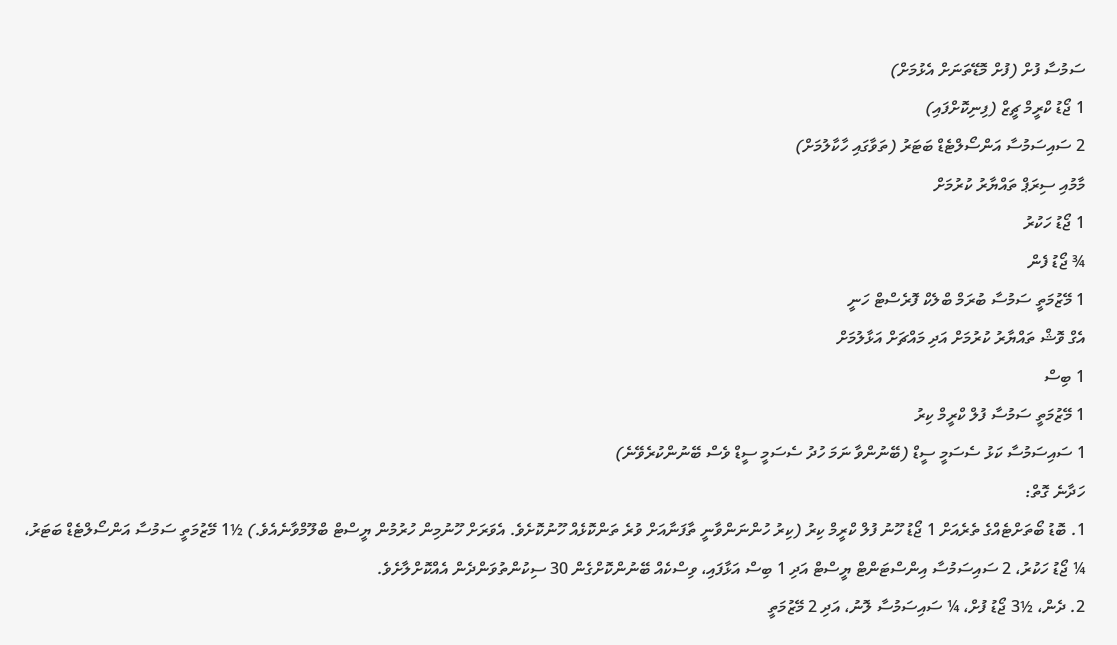ސަމުސާ ފުށް (ފުށް މޮޑޭތަނަށް އެޅުމަށް)
1 ޖޯޑު ކްރީމް ޗީޒް (ފިނިކޮށްފައި)
2 ސައިސަމުސާ އަންސޯލްޓެޑް ބަޓަރު (ތަވާގައި ހާކާލުމަށް)
މާމުއި ސިރަޕް ތައްޔާރު ކުރުމަށް
1 ޖޯޑު ހަކުރު
¾ ޖޯޑު ފެން
1 މޭޒުމަތީ ސަމުސާ ބުރަމް ބްލެކް ފޮރެސްޓް ހަނީ
އެގް ވޮޝް ތައްޔާރު ކުރުމަށް އަދި މައްޗަށް އަޅާލުމަށް
1 ބިސް
1 މޭޒުމަތީ ސަމުސާ ފުލް ކްރީމް ކިރު
1 ސައިސަމުސާ ކަޅު ސެސަމީ ސީޑް (ބޭނުންވާ ނަމަ ހުދު ސެސަމީ ސީޑް ވެސް ބޭނުންކުރެވޭނެ)
ހަދާނެ ގޮތް:
1. ބޮޑު ބޯތަށްޓެއްގެ ތެރެއަށް 1 ޖޯޑު ހޫނު ފުލް ކްރީމް ކިރު (ކިރު ހުންނަންވާނީ ތާފަނާއަށް ވުރެ ތަންކޮޅެއް ހޫނުކޮށެވެ. އެވަރަށް ހޫނުމިން ހުރުމުން ޔީސްޓް ބްލޫމްވާނެއެވެ.) ½1 މޭޒުމަތީ ސަމުސާ އަންސޯލްޓެޑް ބަޓަރު، ¼ ޖޯޑު ހަކުރު، 2 ސައިސަމުސާ އިންސްޓަންޓް ޔީސްޓް އަދި 1 ބިސް އަޅާފައި، ވިސްކެއް ބޭނުންކޮށްގެން 30 ސިކުންތުވަންދެން އެއްކޮށްލާށެވެ.
2. ދެން، ½3 ޖޯޑު ފުށް، ¼ ސައިސަމުސާ ލޮނު، އަދި 2 މޭޒުމަތީ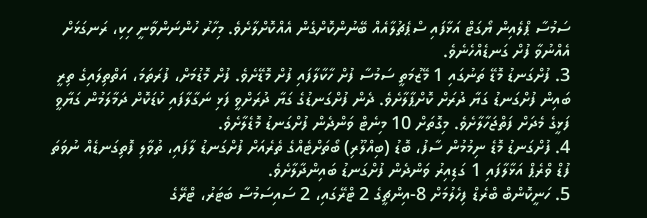ސަމުސާ ޕްލެއިން ޔޯގަޓް އަޅާފައި ސްޕެޗުލާއެއް ބޭނުންކޮށްގެން އެއްކޮށްލާށެވެ. މިހާރު ހުންނަންވާނީ ހިކި، ރަނގަޅަށް އެއްނުވާ ފުށް ގަނޑެއްހެނެވެ.
3. ފުށްގަނޑު މޮޑޭ ތަނުގައި 1 މޭޒުމަތީ ސަމުސާ ފުށް ހާކާލާފައި ފުށް މޮޑޭށެވެ. ފުށް މޮޑުމަށް، ފުރަތަމަ، އަތްތިލައިގެ ތިރީ ބައިން ފުށްގަނޑު ގަޔާ ދުރަށް ކޮށްޕާލާށެވެ. ދެން ފުށްގަނޑުގެ ގަޔާ ދުރަށްވީ ފަޅި ނަގާލާފައި ކުޑަކޮށް ދަމާލަމުން ގަޔާވީ ފަޅީގެ މެދަށް ފަތްޖަހާލާށެވެ. މިގޮތަށް 10 މިނެޓް ވަންދެން ފުށްގަނޑު މޮޑެލާށެވެ.
4. ފުށްގަނޑު މޮޑެ ނިމުމުން ސާފު، ބޮޑު (ބިއްލޫރި) ބޯތަށްޓެއްގެ ތެރެއަށް ފުށްގަނޑު ލާފައި، ތުވާލި ފޮތިގަނޑެއް ނުވަތަ ފުޑް ވްރެޕް އަޅާލާފައި 1 ގަޑިއިރު ވަންދެން ފުށްގަނޑު ބައިންދާލާށެވެ.
5. ހަނީކޮންބް ބްރެޑް ފިހެލުމަށް 8-އިންޗީގެ 2 ޓްރޭގައި، 2 ސައިސަމުސާ ބަޓަރު، ޓްރޭގެ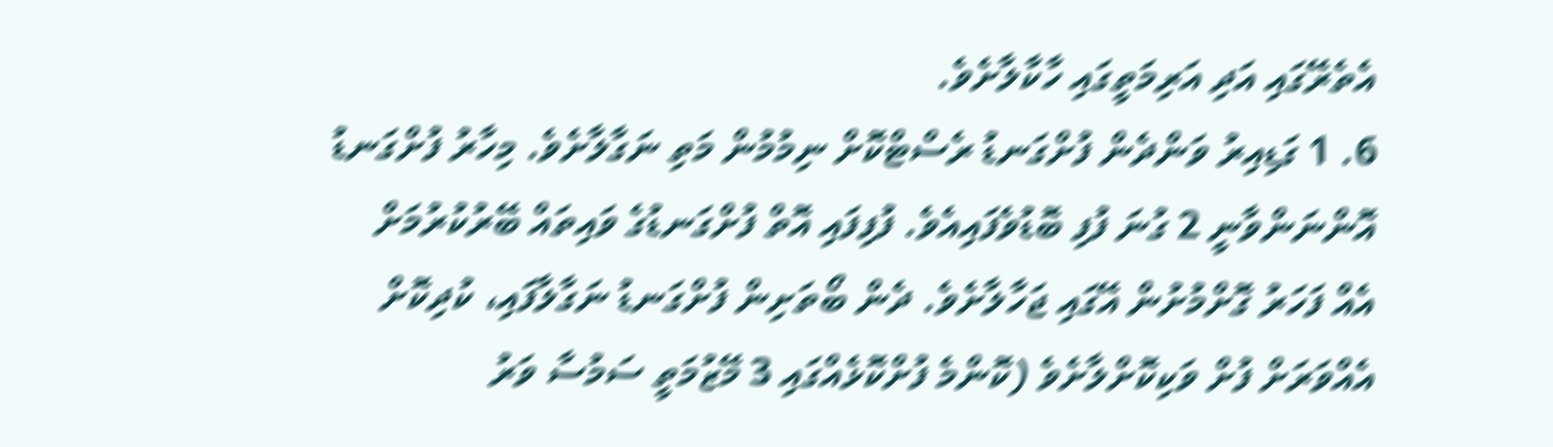އެތެރޭގައި އަދި އަރިމަތީގައި ހާކާލާށެވެ.
6. 1 ގަޑިއިރު ވަންދެން ފުށްގަނޑު ރެސްޓްކޮށް ނިމުމުން މަތި ނަގާލާށެވެ. މިހާރު ފުށްގަނޑު އޮންނަންވާނީ 2 ގުނަ ފުފި ބޮޑުވެފައިއެވެ. ފުފިފައި އޮތް ފުށްގަނޑުގެ ވައިތައް ބޭރުކުރުމަށް އެއް ފަހަރު ގޮށްމުށުން އޭގައި ޖަހާލާށެވެ. ދެން ބޯތަށިން ފުށްގަނޑު ނަގާލާފައި، ކުދިކޮށް އެއްވަރަށް ފުށް ވަކިކޮށްލާށެވެ (ކޮންމެ ފުށްކޮޅެއްގައި 3 މޭޒުމަތީ ސަމުސާ ވަރު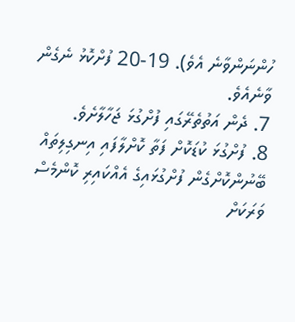ހުންނަންވާނެ އެވެ). 19-20 ފުށްކޮޅު ނެގެން ވާނެއެވެ.
7. ދެން އަތުތެރޭގައި ފުށްގުޅަ ޖަހާލާށެވެ.
8. ފުށްގުޅަ ކުޑަކޮށް ފަތާ ކޮށްލާފައި އިނގިލިތައް ބޭނުންކޮށްގެން ފުށްގުޅައިގެ އެއްކައިރި ކޮންމެސް ވަރަކަށް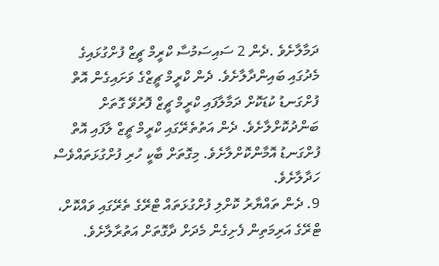ދަމާލާށެވެ .ދެން 2 ސައިސަމުސާ ކްރީމް ޗީޒް ފުށްގުޅައިގެ މެދުގައި ބައިންދާލާށެވެ. ދެން ކްރީމް ޗީޒްގެ ވަށައިގެން އޮތް ފުށްގަނޑު ކުޑަކޮށް ދަމާލާފައި ކްރީމް ޗީޒް ފޮރުވޭ ގޮތަށް ބަންދުކޮށްލާށެވެ. ދެން އަތުތެރޭގައި ކްރީމް ޗީޒް ލާފައި އޮތް ފުށްގަނޑު އޮމާންކޮށްލާށެވެ. މިގޮތަށް ބާކީ ހުރި ފުށްގުޅަތައްވެސް ހަދާލާށެވެ.
9. ދެން ތައްޔާރު ކޮށްލި ފުށްގުޅަތައް ޓްރޭގެ ތެރޭގައި ވައްކޮށް، ޓްރޭގެ އަރިމަތިން ފެށިގެން މެދަށް ދާގޮތަށް އަތުރާލާށެވެ.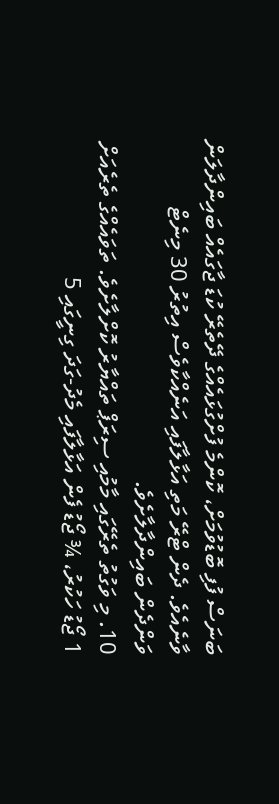ބަނަސް ފުފި ބޮޑުވުމަށް، ކޮންމެ ފުށްގުޅައެއްގެ ދޭތެރޭ ކުޑަ ޖާގައެއް ބައިންދާލަން ވާނެއެވެ. ދެން ޓްރޭ މަތި އަޅާލާފައި އަނެއްކާވެސް އިތުރު 30 މިނެޓް ވަންދެން ބައިންދާލާށެވެ.
10. މި ވަގުތު ތެރޭގައި މާމުއި ސިރަޕް ތައްޔާރު ކޮށްލާށެވެ. ތަވައެއްގެ ތެރެއަށް 1 ޖޯޑު ހަކުރު، ¾ ޖޯޑު ފެން އަޅާލާފައި މެދު-ގަދަ ގިނީގައި 5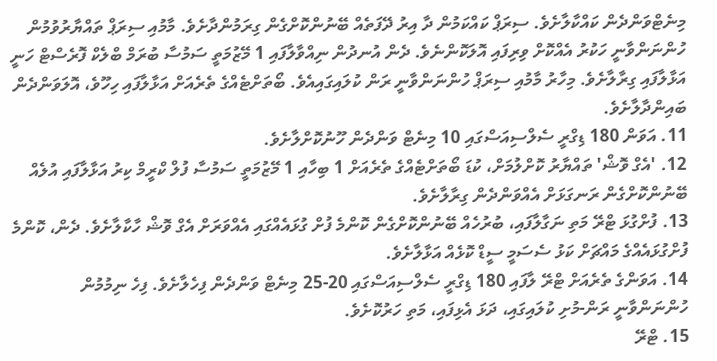މިނެޓްވަންދެން ކައްކާލާށެވެ. ސިރަޕް ކައްކަމުން ދާ އިރު ދޭފަތެއް ބޭނުންކޮށްގެން ގިރަމުންދާށެވެ. މާމުއި ސިރަޕް ތައްޔާރުވުމުން ހުންނަންވާނީ ހަކުރު އެއްކޮށް ވިރިފައި އޮލަކޮންނެވެ. ދެން އުނދުން ނިއްވާލާފައި 1 މޭޒުމަތީ ސަމުސާ ބުރަމް ބްލެކް ފޮރެސްޓް ހަނީ އަޅާލާފައި ގިރާލާށެވެ. މިހާރު މާމުއި ސިރަޕް ހުންނަންވާނީ ރަން ކުލައިގައިއެވެ. ބޯތަށްޓެއްގެ ތެރެއަށް އަޅާލާފައި ހިހޫވެ، އޮލަވަންދެން ބައިންދާލާށެވެ.
11. އަވަން 180 ޑިގްރީ ސެލްސިއަސްގައި 10 މިނެޓް ވަންދެން ހޫނުކޮށްލާށެވެ.
12. 'އެގް ވޮޝް' ތައްޔާރު ކޮށްލުމަށް، ކުޑަ ބޯތަށްޓެއްގެ ތެރެއަށް 1 ބިހާއި 1 މޭޒުމަތީ ސަމުސާ ފުލް ކްރީމް ކިރު އަޅާލާފައި އުލެއް ބޭނުންކޮށްގެން ރަނގަޅަށް އެއްވަންދެން ގިރާލާށެވެ.
13. ފުށްގުޅަ ޓްރޭ މަތި ނަގާލާފައި، ބުރުހެއް ބޭނުންކޮށްގެން ކޮންމެ ފުށް ގުޅައެއްގައި އެއްވަރަށް އެގް ވޮޝް ހާކާލާށެވެ. ދެން، ކޮންމެ ފުށްގުޅައެއްގެ މައްޗަށް ކަޅު ސެސަމީ ސީޑް ކޮޅެއް އަޅާލާށެވެ.
14. އަވަންގެ ތެރެއަށް ޓްރޭ ލާފައި 180 ޑިގްރީ ސެލްސިއަސްގައި 20-25 މިނެޓް ވަންދެން ފިހެލާށެވެ. ފިހެ ނިމުމުން ހުންނަންވާނީ ރަން-މުށި ކުލައިގައި، ދަޅަ އެޅިފައި، މަތި ހަރުކޮށެވެ.
15. ޓްރޭ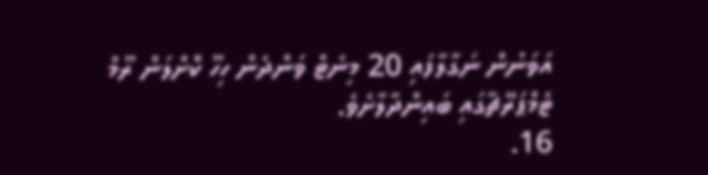އަވަނުން ނަގާލާފައި 20 މިނެޓް ވަންދެން ހިހޫ ކޮށްލަން ރޫމް ޓެމްޕަރޭޗާގައި ބައިންދާލާށެވެ.
16.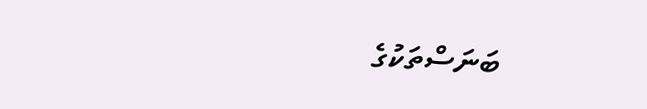ބަނަސްތަކުގެ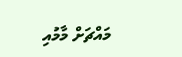މައްޗަށް މާމުއި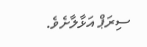ސިރަޕް އަޅާލާށެވެ.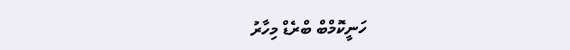ހަނީކޮމްބް ބްރެޑް މިހާރު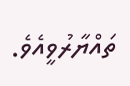ތައްޔާރުވީއެވެ.